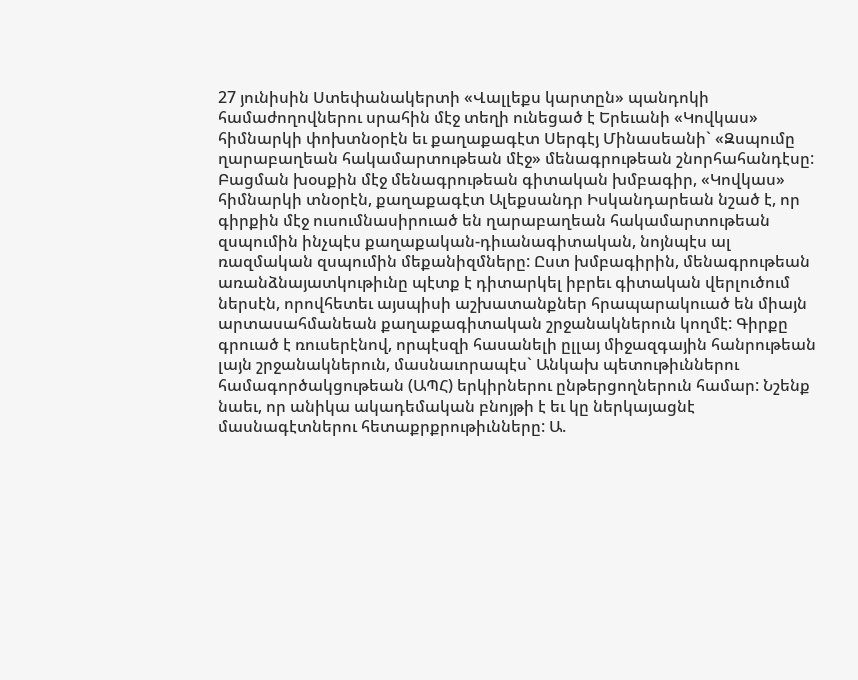27 յունիսին Ստեփանակերտի «Վալլեքս կարտըն» պանդոկի համաժողովներու սրահին մէջ տեղի ունեցած է Երեւանի «Կովկաս» հիմնարկի փոխտնօրէն եւ քաղաքագէտ Սերգէյ Մինասեանի` «Զսպումը ղարաբաղեան հակամարտութեան մէջ» մենագրութեան շնորհահանդէսը:
Բացման խօսքին մէջ մենագրութեան գիտական խմբագիր, «Կովկաս» հիմնարկի տնօրէն, քաղաքագէտ Ալեքսանդր Իսկանդարեան նշած է, որ գիրքին մէջ ուսումնասիրուած են ղարաբաղեան հակամարտութեան զսպումին ինչպէս քաղաքական-դիւանագիտական, նոյնպէս ալ ռազմական զսպումին մեքանիզմները: Ըստ խմբագիրին, մենագրութեան առանձնայատկութիւնը պէտք է դիտարկել իբրեւ գիտական վերլուծում ներսէն, որովհետեւ այսպիսի աշխատանքներ հրապարակուած են միայն արտասահմանեան քաղաքագիտական շրջանակներուն կողմէ: Գիրքը գրուած է ռուսերէնով, որպէսզի հասանելի ըլլայ միջազգային հանրութեան լայն շրջանակներուն, մասնաւորապէս` Անկախ պետութիւններու համագործակցութեան (ԱՊՀ) երկիրներու ընթերցողներուն համար: Նշենք նաեւ, որ անիկա ակադեմական բնոյթի է եւ կը ներկայացնէ մասնագէտներու հետաքրքրութիւնները: Ա.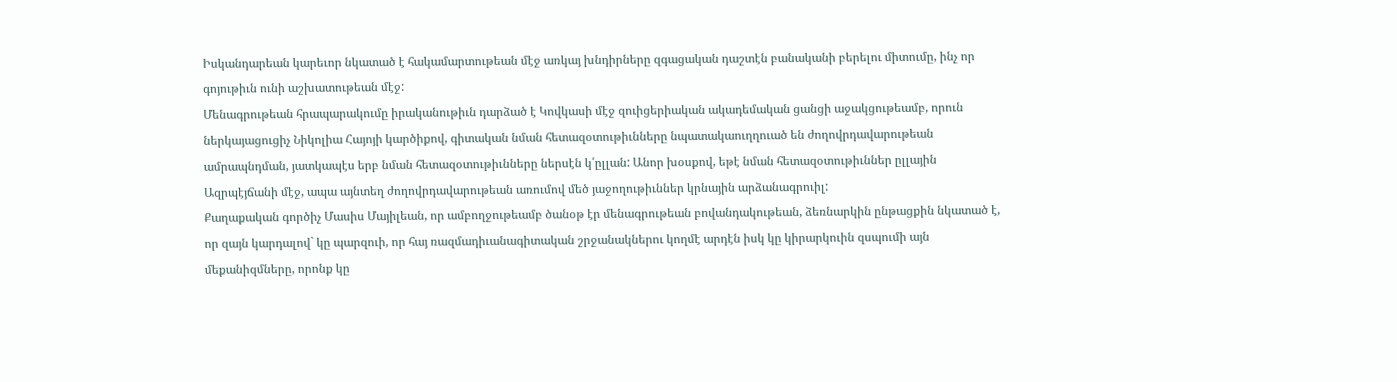Իսկանդարեան կարեւոր նկատած է հակամարտութեան մէջ առկայ խնդիրները զգացական դաշտէն բանականի բերելու միտումը, ինչ որ գոյութիւն ունի աշխատութեան մէջ:
Մենագրութեան հրապարակումը իրականութիւն դարձած է Կովկասի մէջ զուիցերիական ակադեմական ցանցի աջակցութեամբ, որուն ներկայացուցիչ Նիկոլիա Հայոյի կարծիքով, գիտական նման հետազօտութիւնները նպատակաուղղուած են ժողովրդավարութեան ամրապնդման, յատկապէս երբ նման հետազօտութիւնները ներսէն կ՛ըլլան: Անոր խօսքով, եթէ նման հետազօտութիւններ ըլլային Ազրպէյճանի մէջ, ապա այնտեղ ժողովրդավարութեան առումով մեծ յաջողութիւններ կրնային արձանագրուիլ:
Քաղաքական գործիչ Մասիս Մայիլեան, որ ամբողջութեամբ ծանօթ էր մենագրութեան բովանդակութեան, ձեռնարկին ընթացքին նկատած է, որ զայն կարդալով` կը պարզուի, որ հայ ռազմադիւանագիտական շրջանակներու կողմէ արդէն իսկ կը կիրարկուին զսպումի այն մեքանիզմները, որոնք կը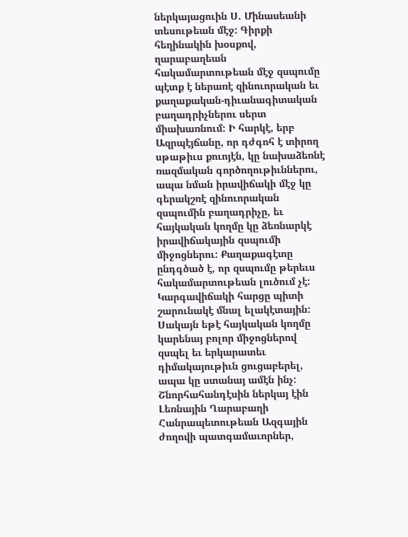ներկայացուին Ս. Մինասեանի տեսութեան մէջ: Գիրքի հեղինակին խօսքով, ղարաբաղեան հակամարտութեան մէջ զսպումը պէտք է ներառէ զինուորական եւ քաղաքական-դիւանագիտական բաղադրիչներու սերտ միախառնում: Ի հարկէ, երբ Ազրպէյճանը, որ դժգոհ է տիրող սթաթիւս քուոյէն, կը նախաձեռնէ ռազմական գործողութիւններու, ապա նման իրավիճակի մէջ կը գերակշռէ զինուորական զսպումին բաղադրիչը, եւ հայկական կողմը կը ձեռնարկէ իրավիճակային զսպումի միջոցներու: Քաղաքագէտը ընդգծած է, որ զսպումը թերեւս հակամարտութեան լուծում չէ: Կարգավիճակի հարցը պիտի շարունակէ մնալ ելակէտային: Սակայն եթէ հայկական կողմը կարենայ բոլոր միջոցներով զսպել եւ երկարատեւ դիմակայութիւն ցուցաբերել, ապա կը ստանայ ամէն ինչ:
Շնորհահանդէսին ներկայ էին Լեռնային Ղարաբաղի Հանրապետութեան Ազգային ժողովի պատգամաւորներ,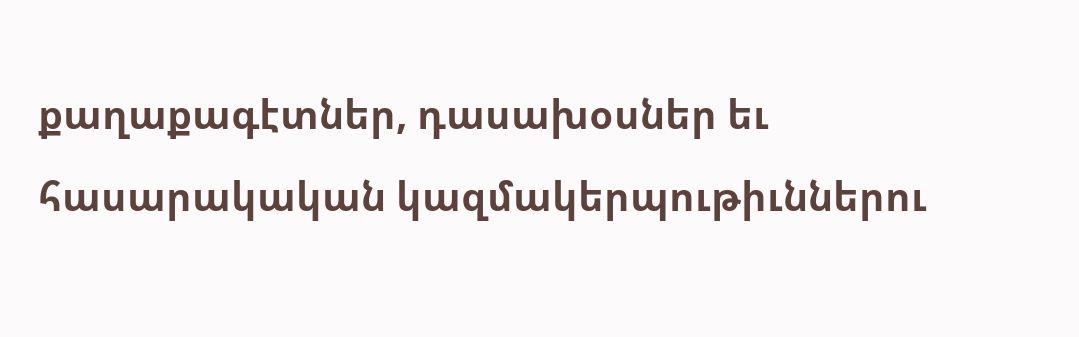քաղաքագէտներ, դասախօսներ եւ հասարակական կազմակերպութիւններու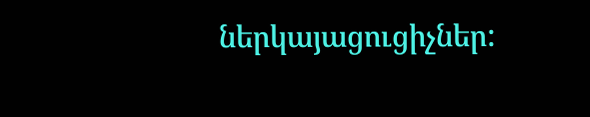ներկայացուցիչներ: